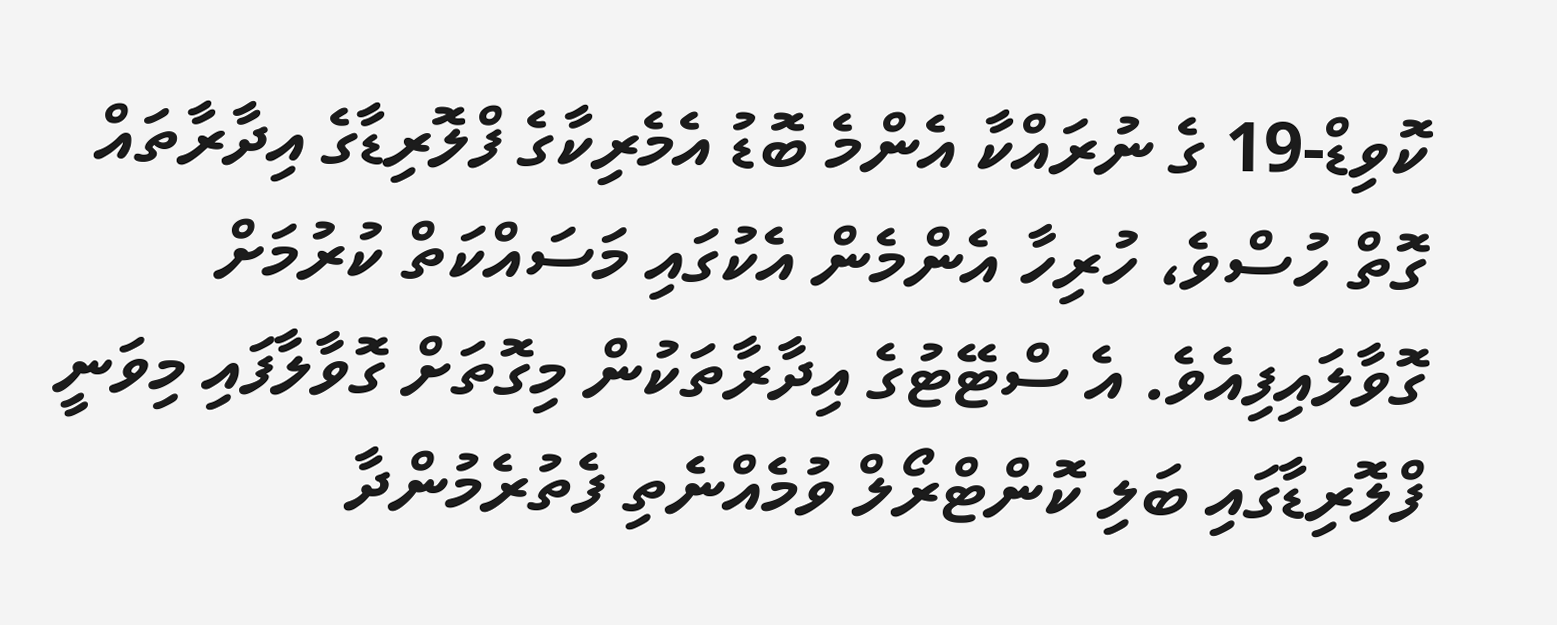ކޮވިޑް-19 ގެ ނުރައްކާ އެންމެ ބޮޑު އެމެރިކާގެ ފްލޮރިޑާގެ އިދާރާތައް ގޮތް ހުސްވެ، ހުރިހާ އެންމެން އެކުގައި މަސައްކަތް ކުރުމަށް ގޮވާލައިފިއެވެ. އެ ސްޓޭޓުގެ އިދާރާތަކުން މިގޮތަށް ގޮވާލާފައި މިވަނީ ފްލޮރިޑާގައި ބަލި ކޮންޓްރޯލް ވުމެއްނެތި ފެތުރެމުންދާ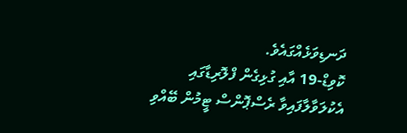ދަނޑިވަޅެއްގައެވެ.
ކޮވިޑް-19 އާއި ގުޅިގެން ފްލޮރިޑާގައި އެކުލަވާލާފައިވާ ރެސްޕޮންސް ޓީމުން ބޭއްވި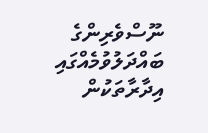ނޫސްވެރިންގެ ބައްދަލުވުމެއްގައި އިދާރާތަކުން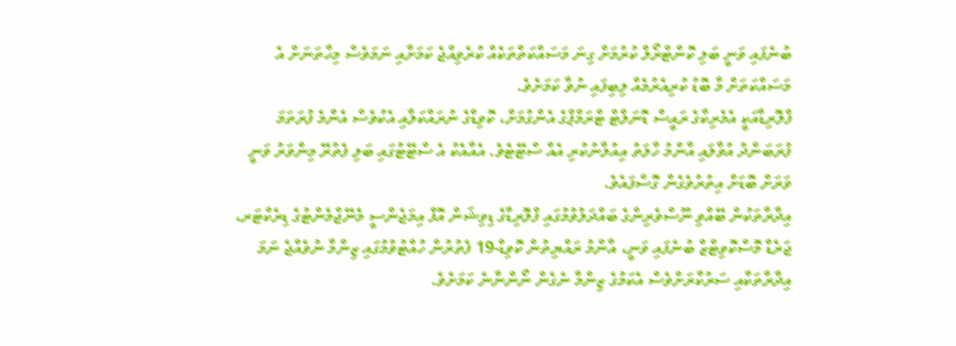ބުނެފައި ވަނީ ބަލި ކޮންޓްރޯލް ކުރުމަށް ގިނަ މަސައްކަތްތަކެއް ކުރެވިއްޖެ ކަމަށާއި ނަމަވެސް މިހާތަނަށް އެ މަސައްކަތަށް މާ ބޮޑު ކުރިއެރުމެއް ލިބިފައި ނުވާ ކަމަށެވެ.
ފްލޮރިޑާއަކީ އެމެރިކާގެ ރައީސް ޑޮނަލްޓް ޓްރަމްޕްގެ އެންގުމަށް، ކޮވިޑްގެ ނުރައްކަލާއި އެކުވެސް އެންމެ ފުރަތަމަ ފުރަބަންދު އުވާލައި އާންމު ހާލަތު އިއުލާނުކުރި އެއް ސްޓޭޓެވެ. އެއާއެކު އެ ސްޓޭޓުގައި ބަލި ފެތުރޭ މިންވަރު ވަނީ ވަރަށް ބޮޑަށް އިތުރުވެގެން ގޮސްފައެވެ.
އިދާރާތަކުން ބޭއްވި ނޫސްވެރިންގެ ބައްދަލުވުމުގައި ފްލޮރިޑާގެ ޑިވިޝަން އޮފް އިމަޖެންސީ މެނޭޖްމެންޓުގެ ޑިރެކްޓަރ، ޖަރެޑް މޮސްކޮވިޓްޒް ބުނެފައި ވަނީ، އާންމު ރައްޔިތުން ކޮވިޑް-19 ފެތުރުން ހުއްޓުވުމުގައި ޒިންމާ ނުވެއްޖެ ނަމަ އިދާރާތަކާއި ސަރުކާރަށްވެސް އެކަމުގެ ޒިންމާ ނެގެން ނޯންނާނެ ކަމަށެވެ.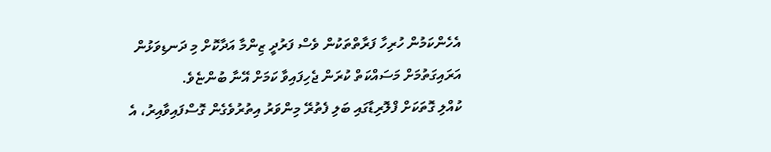އެހެންކަމުން ހުރިހާ ފަރާތްތަކުން ވެސް ފަރުދީ ޒިންމާ އަދާކޮށް މި ދަނޑިވަޅުން އަރައިގަތުމަށް މަސައްކަތް ކުރަން ޖެހިފައިވާ ކަމަށް އޭނާ ބުންޏެވެ.
ކުއްލި ގޮތަކަށް ފްލޮރިޑާގައި ބަލި ފެތުރޭ މިންވަރު އިތުރުވެގެން ގޮސްފައިވާއިރު، އެ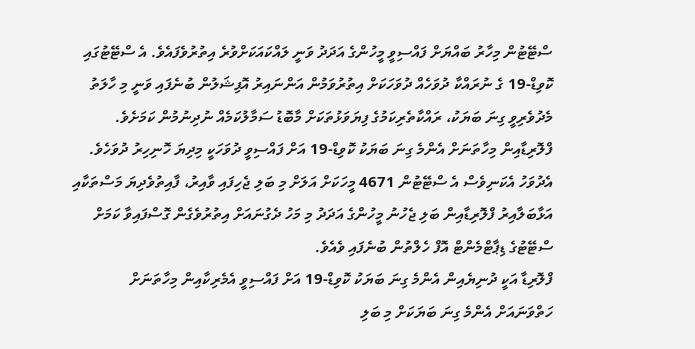ސްޓޭޓުން މިހާރު ބައްޔަށް ފައްސިވީ މީހުންގެ އަދަދު ވަނީ ލައްކައަކަށްވުރެ އިތުރުވެފައެވެ. އެ ސްޓޭޓުގައި ކޮވިޑް-19 ގެ ނުރައްކާ ދުވަހެއް ދުވަހަކަށް އިތުރުވަމުން އަންނައިރު އޮފިޝަލުން ބުނެފައި ވަނީ މި ހާލަތު މެދުވެރިވީ ގިނަ ބަޔަކު، ރައްކާތެރިކަމުގެ ފިޔަވަޅުތަކަށް މާބޮޑު ސަމާލުކަމެއް ނުދިނުމުން ކަމަށެވެ.
ފްލޮރިޑާއިން މިހާތަނަށް އެންމެ ގިނަ ބަޔަކު ކޮވިޑް-19 އަށް ފައްސިވީ ދުވަހަކީ މިދިޔަ ހޮނިހިރު ދުވަހެވެ. އެދުވަހު އެކަނިވެސް އެ ސްޓޭޓުން 4671 މީހަކަށް އަލަށް މި ބަލި ޖެހިފައި ވާއިރު، ފާއިތުވެދިޔަ މަސްތަކާއި އަޅާބަލާއިރު ފްލޮރިޑާއިން ބަލި ޖެހުނު މީހުންގެ އަދަދު މި މަހު ދެގުނައަށް އިތުރުވެގެން ގޮސްފައިވާ ކަމަށް ސްޓޭޓުގެ ޑިޕާޓްމެންޓް އޮފް ހެލްތުން ބުނެފައި ވެއެވެ.
ފްލޮރިޑާ އަކީ ދުނިޔެއިން އެންމެ ގިނަ ބަޔަކު ކޮވިޑް-19 އަށް ފައްސިވީ އެމެރިކާއިން މިހާތަނަށް ހަތްވަނައަށް އެންމެ ގިނަ ބަޔަކަށް މި ބަލި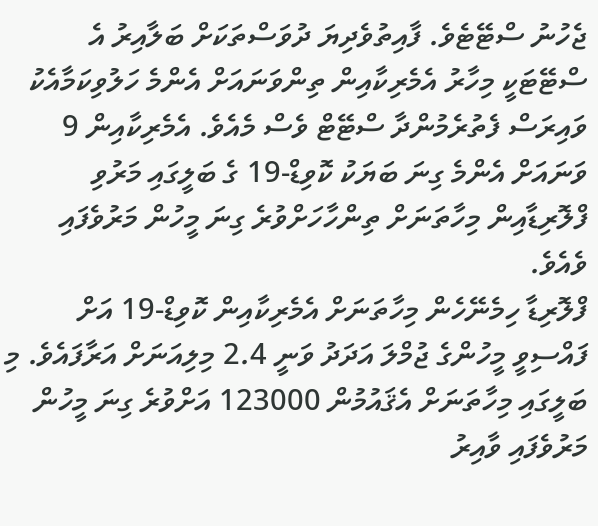ޖެހުނު ސްޓޭޓެވެ. ފާއިތުވެދިޔަ ދުވަސްތަކަށް ބަލާއިރު އެ ސްޓޭޓަކީ މިހާރު އެމެރިކާއިން ތިންވަނައަށް އެންމެ ހަލުވިކަމާއެކު ވައިރަސް ފެތުރެމުންދާ ސްޓޭޓް ވެސް މެއެވެ. އެމެރިކާއިން 9 ވަނައަށް އެންމެ ގިނަ ބަޔަކު ކޮވިޑް-19 ގެ ބަލީގައި މަރުވި ފްލޮރިޑާއިން މިހާތަނަށް ތިންހާހަށްވުރެ ގިނަ މީހުން މަރުވެފައި ވެއެވެ.
ފްލޮރިޑާ ހިމެނޭހެން މިހާތަނަށް އެމެރިކާއިން ކޮވިޑް-19 އަށް ފައްސިވީ މީހުންގެ ޖުމްލަ އަދަދު ވަނީ 2.4 މިލިއަނަށް އަރާފައެވެ. މި ބަލީގައި މިހާތަނަށް އެޤައުމުން 123000 އަށްވުރެ ގިނަ މީހުން މަރުވެފައި ވާއިރު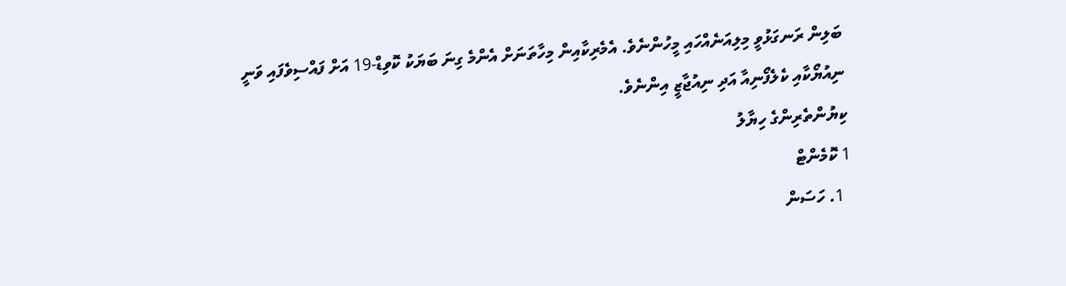ބަލިން ރަނގަޅުވީ މިލިއަނެއްހައި މީހުންނެވެ. އެމެރިކާއިން މިހާތަނަށް އެންމެ ގިނަ ބަޔަކު ކޮވިޑް-19 އަށް ފައްސިވެފައި ވަނީ ނިއުޔޯކާއި ކެލެފޯނިއާ އަދި ނިއުޖާޒީ އިންނެވެ.
ކިޔުންތެރިންގެ ހިޔާލު
1 ކޮމެންޓް
  1. ހަސަން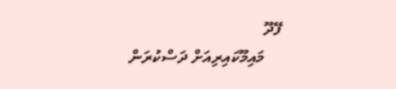ފޭދޫ
    މައިމޫކައިރިއަށް ދަސްކުރަން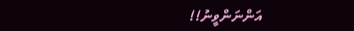އަންނަންވީނު!!